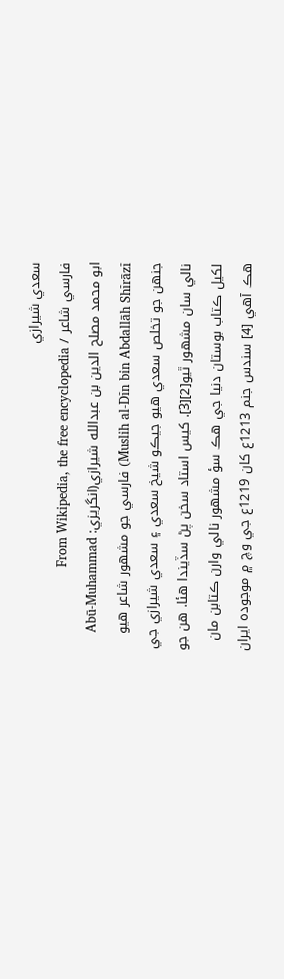سعدي شيرازي
فارسي شاعر / From Wikipedia, the free encyclopedia
ابو محمد مصلح الدين بن عبدالله شيرازي(انگريزي: Abū-Muhammad Muslih al-Dīn bin Abdallāh Shīrāzī) فارسي جو مشھور شاعر ھيو جنھن جو تخلص سعدي ھيو جيڪو شيخ سعدي ۽ سعدي شيرازي جي نالي سان مشهور ٿيو[2][3]. کيس استاد سخن پڻ سڏيندا هئا. ھن جو لکيل ڪتاب بوستان دنيا جي ھڪ سؤ مشھور نالي وارن ڪتابن مان ھڪ آھي [4] سندس جنم 1213ع کان 1219ع جي وچ ۾ موجوده ايران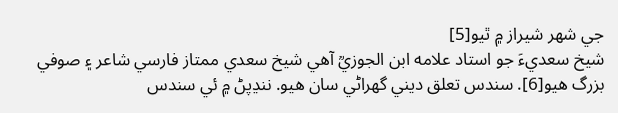جي شھر شيراز ۾ ٿيو[5]
شيخ سعديءَ جو استاد علامه ابن الجوزيؒ آهي شيخ سعدي ممتاز فارسي شاعر ۽ صوفي بزرگ هيو[6]. سندس تعلق ديني گھراڻي سان ھيو. ننڍپڻ ۾ ئي سندس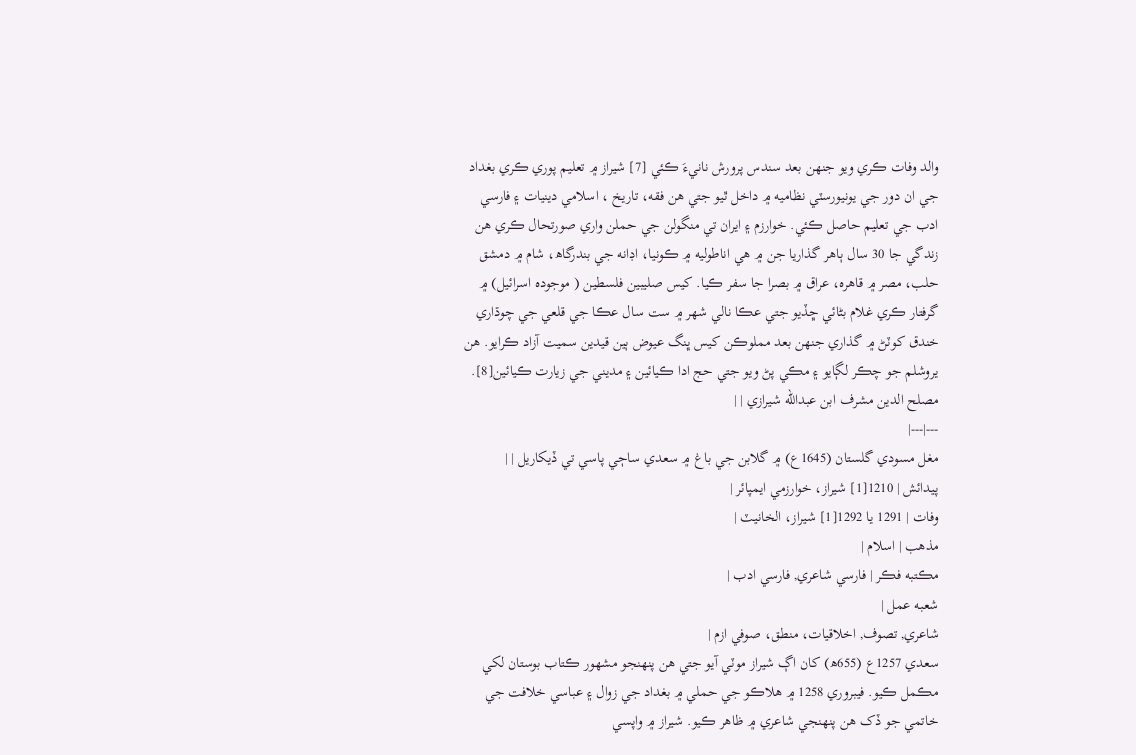والد وفات ڪري ويو جنھن بعد سندس پرورش نانيءَ ڪئي [7] شيراز ۾ تعليم پوري ڪري بغداد جي ان دور جي يونيورسٽي نظاميه ۾ داخل ٿيو جتي ھن فقه، تاريخ ، اسلامي دينيات ۽ فارسي ادب جي تعليم حاصل ڪئي. خوارزم ۽ ايران تي منگولن جي حملن واري صورتحال ڪري ھن زندگي جا 30 سال ٻاھر گذاريا جن ۾ ھي اناطوليه ۾ ڪونيا، اڊانه جي بندرگاھ، شام ۾ دمشق حلب، مصر ۾ قاھرہ، عراق ۾ بصرا جا سفر ڪيا. کيس صليبين فلسطين ( موجوده اسرائيل) ۾ گرفتار ڪري غلام بڻائي ڇڏيو جتي عڪا نالي شھر ۾ ست سال عڪا جي قلعي جي چوڌاري خندق کوٽڻ ۾ گذاري جنھن بعد مملوڪن کيس ڀنگ عيوض ٻين قيدين سميت آزاد ڪرايو. ھن يروشلم جو چڪر لڳايو ۽ مڪي پڻ ويو جتي حج ادا ڪيائين ۽ مديني جي زيارت ڪيائين[8].
مصلح الدين مشرف ابن عبدالله شيرازي | |
---|---|
مغل مسودي گلستان (1645ع) ۾ گلابن جي باغ ۾ سعدي ساڄي پاسي تي ڏيکاريل | |
پيدائش | 1210[1] شيراز، خوارزمي ايمپائر |
وفات | 1291 يا 1292[1] شيراز، الخانيٽ |
مذھب | اسلام |
مڪتبه فڪر | فارسي شاعري, فارسي ادب |
شعبه عمل |
شاعري, تصوف, اخلاقيات، منطق، صوفي ازم |
سعدي 1257ع (655ھ) کان اڳ شيراز موٽي آيو جتي ھن پنھنجو مشھور ڪتاب بوستان لکي مڪمل ڪيو. فيبروري 1258 ۾ ھلاڪو جي حملي ۾ بغداد جي زوال ۽ عباسي خلافت جي خاتمي جو ڏک ھن پنھنجي شاعري ۾ ظاهر ڪيو. شيراز ۾ واپسي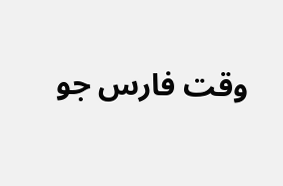وقت فارس جو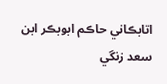اتابڪاني حاڪم ابوبڪر ابن سعد زنگي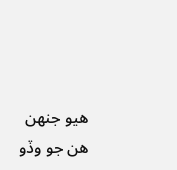ھيو جنھن ھن جو وڏو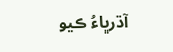آڌرڀاءُ ڪيو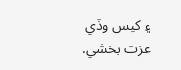۽ کيس وڏي عزت بخشي.